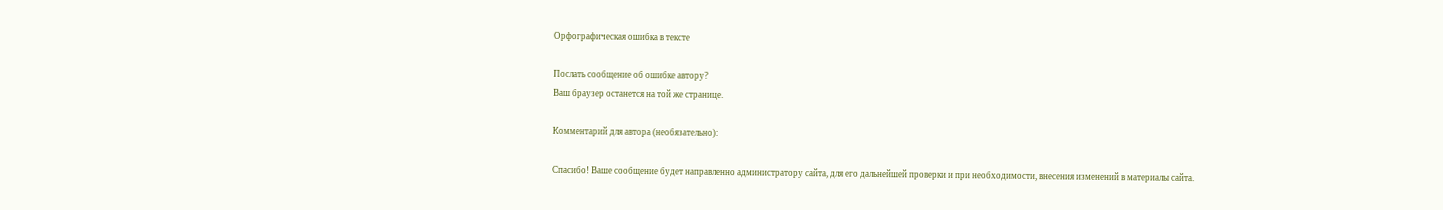Орфографическая ошибка в тексте

Послать сообщение об ошибке автору?
Ваш браузер останется на той же странице.

Комментарий для автора (необязательно):

Спасибо! Ваше сообщение будет направленно администратору сайта, для его дальнейшей проверки и при необходимости, внесения изменений в материалы сайта.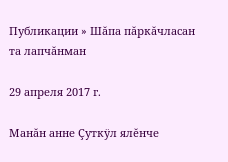Публикации » Шăпа пăркăчласан та лапчăнман

29 апреля 2017 г.

Манăн анне Çуткÿл ялĕнче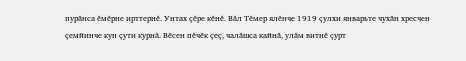пурăнса ĕмĕрне ирттернĕ. Унтах çĕре кĕнĕ. Вăл Тĕмер ялĕнче 1919 çулхи январьте чухăн хресчен çемйинче кун çути курнă. Вĕсен пĕчĕк çеç, чалăшса кайнă, улăм витнĕ çурт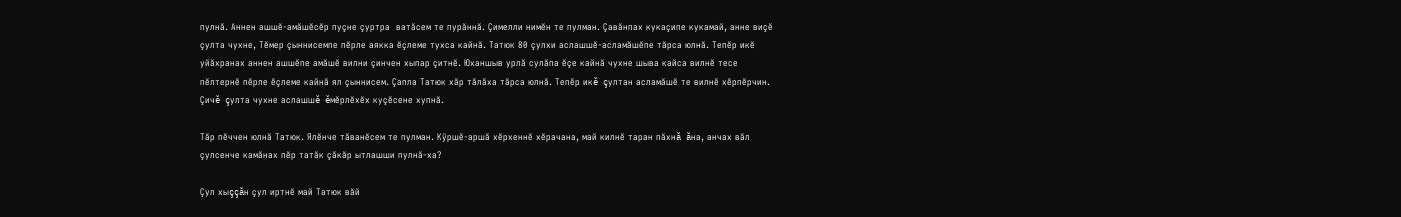пулнă. Аннен ашшĕ-амăшĕсĕр пуçне çуртра  ватăсем те пурăннă. Çимелли нимĕн те пулман. Çавăнпах кукаçипе кукамай, анне виçĕ çулта чухне, Тĕмер çыннисемпе пĕрле аякка ĕçлеме тухса кайнă. Татюк 80 çулхи аслашшĕ-асламăшĕпе тăрса юлнă. Тепĕр икĕ уйăхранах аннен ашшĕпе амăшĕ вилни çинчен хыпар çитнĕ. Юханшыв урлă сулăпа ĕçе кайнă чухне шыва кайса вилнĕ тесе пĕлтернĕ пĕрле ĕçлеме кайнă ял çыннисем. Çапла Татюк хăр тăлăха тăрса юлнă. Тепĕр икĕ çултан асламăшĕ те вилнĕ хĕрпĕрчин. Çичĕ çулта чухне аслашшĕ ĕмĕрлĕхĕх куçĕсене хупнă.

Тăр пĕччен юлнă Татюк. Ялĕнче тăванĕсем те пулман. Кÿршĕ-аршă хĕрхеннĕ хĕрачана, май килнĕ таран пăхнă ăна, анчах вăл çулсенче камăнах пĕр татăк çăкăр ытлашши пулнă-ха?

Çул хыççăн çул иртнĕ май Татюк вăй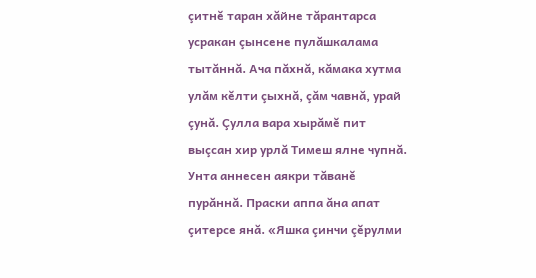çитнĕ таран хăйне тăрантарса усракан çынсене пулăшкалама тытăннă. Ача пăхнă, кăмака хутма улăм кĕлти çыхнă, çăм чавнă, урай çунă. Çулла вара хырăмĕ пит выçсан хир урлă Тимеш ялне чупнă. Унта аннесен аякри тăванĕ пурăннă. Праски аппа ăна апат çитерсе янă. «Яшка çинчи çĕрулми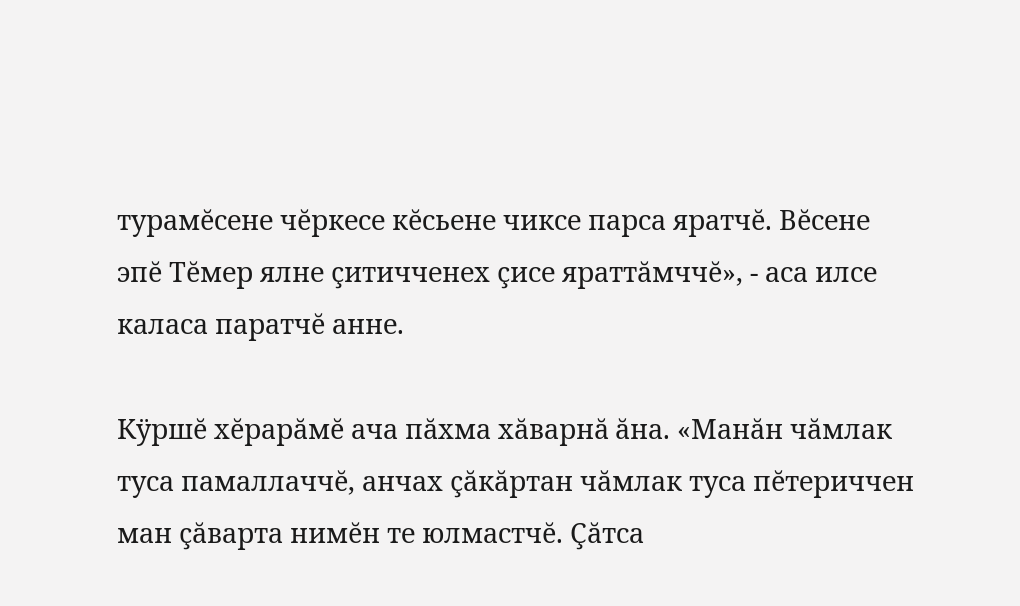турамĕсене чĕркесе кĕсьене чиксе парса яратчĕ. Вĕсене эпĕ Тĕмер ялне çитичченех çисе яраттăмччĕ», - аса илсе каласа паратчĕ анне.

Кÿршĕ хĕрарăмĕ ача пăхма хăварнă ăна. «Манăн чăмлак туса памаллаччĕ, анчах çăкăртан чăмлак туса пĕтериччен ман çăварта нимĕн те юлмастчĕ. Çăтса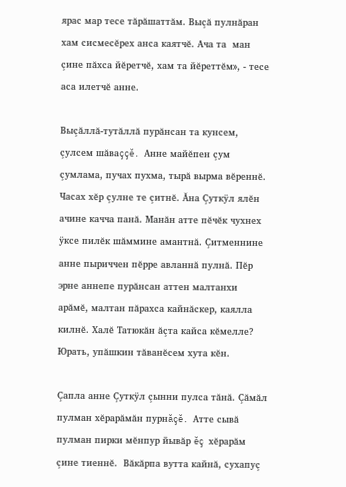ярас мар тесе тăрăшаттăм. Выçă пулнăран хам сисмесĕрех анса каятчĕ. Ача та  ман çине пăхса йĕретчĕ, хам та йĕреттĕм», - тесе аса илетчĕ анне.

Выçăллă-тутăллă пурăнсан та кунсем, çулсем шăваççĕ. Анне майĕпен çум çумлама, пучах пухма, тырă вырма вĕреннĕ. Часах хĕр çулне те çитнĕ. Ăна Çуткÿл ялĕн ачине качча панă. Манăн атте пĕчĕк чухнех ÿксе пилĕк шăммине амантнă. Çитменнине анне пыриччен пĕрре авланнă пулнă. Пĕр эрне аннепе пурăнсан аттен малтанхи арăмĕ, малтан пăрахса кайнăскер, каялла килнĕ. Халĕ Татюкăн ăçта кайса кĕмелле? Юрать, упăшкин тăванĕсем хута кĕн.

Çапла анне Çуткÿл çынни пулса тăнă. Çăмăл пулман хĕрарăмăн пурнăçĕ. Атте сывă пулман пирки мĕнпур йывăр ĕç хĕрарăм çине тиеннĕ.  Вăкăрпа вутта кайнă, сухапуç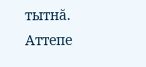тытнă. Аттепе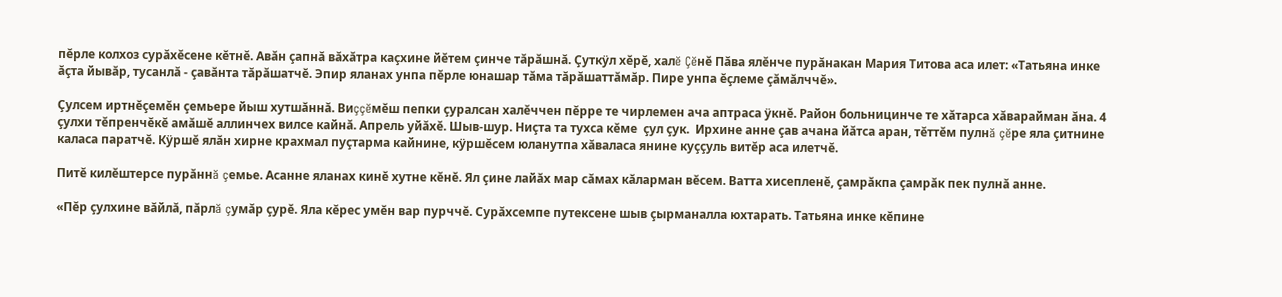пĕрле колхоз сурăхĕсене кĕтнĕ. Авăн çапнă вăхăтра каçхине йĕтем çинче тăрăшнă. Çуткÿл хĕрĕ, халĕ Çĕнĕ Пăва ялĕнче пурăнакан Мария Титова аса илет: «Татьяна инке ăçта йывăр, тусанлă - çавăнта тăрăшатчĕ. Эпир яланах унпа пĕрле юнашар тăма тăрăшаттăмăр. Пире унпа ĕçлеме çăмăлччĕ».

Çулсем иртнĕçемĕн çемьере йыш хутшăннă. Виççĕмĕш пепки çуралсан халĕччен пĕрре те чирлемен ача аптраса ÿкнĕ. Район больницинче те хăтарса хăварайман ăна. 4 çулхи тĕпренчĕкĕ амăшĕ аллинчех вилсе кайнă. Апрель уйăхĕ. Шыв-шур. Ниçта та тухса кĕме  çул çук.  Ирхине анне çав ачана йăтса аран, тĕттĕм пулнă çĕре яла çитнине каласа паратчĕ. Кÿршĕ ялăн хирне крахмал пуçтарма кайнине, кÿршĕсем юланутпа хăваласа янине куççуль витĕр аса илетчĕ.

Питĕ килĕштерсе пурăннă çемье. Асанне яланах кинĕ хутне кĕнĕ. Ял çине лайăх мар сăмах кăларман вĕсем. Ватта хисепленĕ, çамрăкпа çамрăк пек пулнă анне.

«Пĕр çулхине вăйлă, пăрлă çумăр çурĕ. Яла кĕрес умĕн вар пурччĕ. Сурăхсемпе путексене шыв çырманалла юхтарать. Татьяна инке кĕпине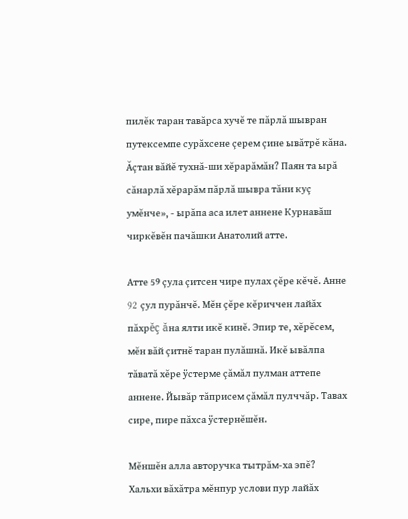пилĕк таран тавăрса хучĕ те пăрлă шывран путексемпе сурăхсене çерем çине ывăтрĕ кăна. Ăçтан вăйĕ тухнă-ши хĕрарăмăн? Паян та ырă сăнарлă хĕрарăм пăрлă шывра тăни куç умĕнче», - ырăпа аса илет аннене Курнавăш чиркĕвĕн пачăшки Анатолий атте.

Атте 59 çула çитсен чире пулах çĕре кĕчĕ. Анне 92 çул пурăнчĕ. Мĕн çĕре кĕриччен лайăх пăхрĕç ăна ялти икĕ кинĕ. Эпир те, хĕрĕсем, мĕн вăй çитнĕ таран пулăшнă. Икĕ ывăлпа тăватă хĕре ÿстерме çăмăл пулман аттепе аннене. Йывăр тăприсем çăмăл пулччăр. Тавах сире, пире пăхса ÿстернĕшĕн.

Мĕншĕн алла авторучка тытрăм-ха эпĕ? Хальхи вăхăтра мĕнпур услови пур лайăх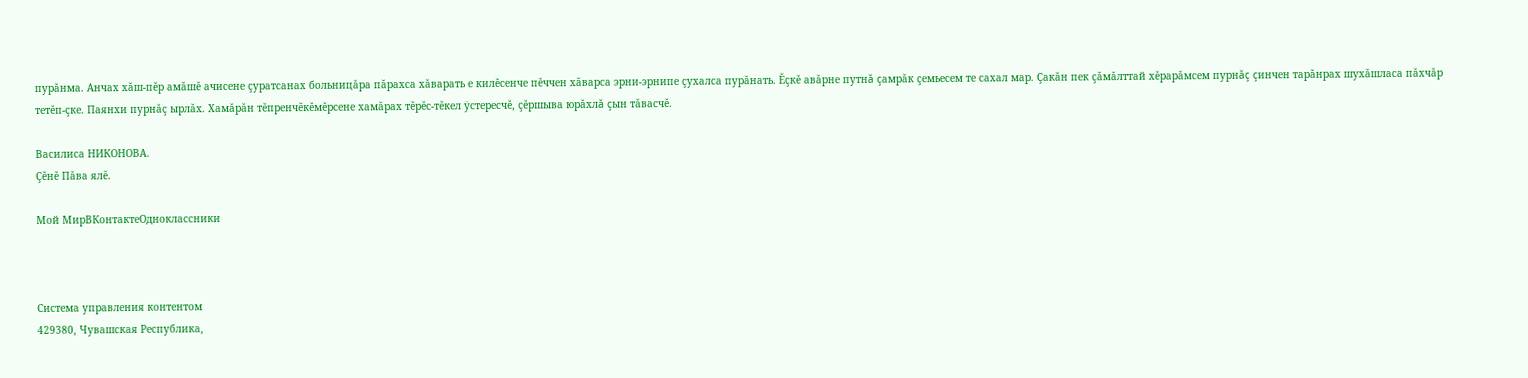пурăнма. Анчах хăш-пĕр амăшĕ ачисене çуратсанах больницăра пăрахса хăварать е килĕсенче пĕччен хăварса эрни-эрнипе çухалса пурăнать. Ĕçкĕ авăрне путнă çамрăк çемьесем те сахал мар. Çакăн пек çăмăлттай хĕрарăмсем пурнăç çинчен тарăнрах шухăшласа пăхчăр тетĕп-çке. Паянхи пурнăç ырлăх. Хамăрăн тĕпренчĕкĕмĕрсене хамăрах тĕрĕс-тĕкел ÿстересчĕ, çĕршыва юрăхлă çын тăвасчĕ.

Василиса НИКОНОВА.
Çĕнĕ Пăва ялĕ.

Мой МирВКонтактеОдноклассники



Система управления контентом
429380, Чувашская Республика,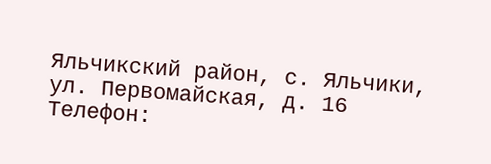Яльчикский район, с. Яльчики, ул. Первомайская, д. 16
Телефон: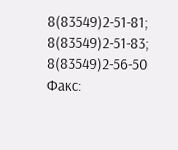8(83549)2-51-81; 8(83549)2-51-83; 8(83549)2-56-50
Факс: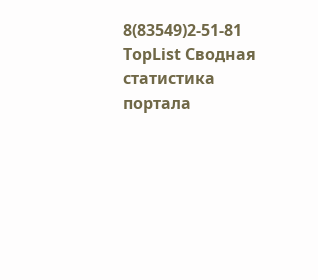8(83549)2-51-81
TopList Сводная статистика портала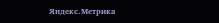Яндекс.Метрика